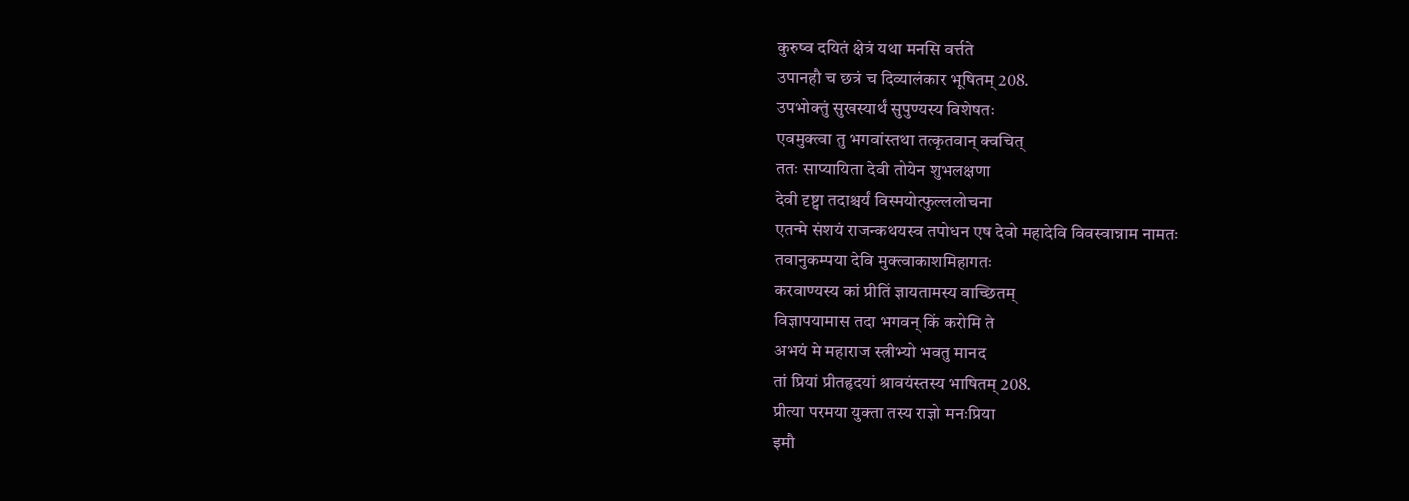कुरुष्व दयितं क्षेत्रं यथा मनसि वर्त्तते
उपानहौ च छत्रं च दिव्यालंकार भूषितम् 208.
उपभोक्तुं सुखस्यार्थं सुपुण्यस्य विशेषतः
एवमुक्त्वा तु भगवांस्तथा तत्कृतवान् क्वचित्
ततः साप्यायिता देवी तोयेन शुभलक्षणा
देवी दृष्ट्वा तदाश्चर्यं विस्मयोत्फुल्ललोचना
एतन्मे संशयं राजन्कथयस्व तपोधन एष देवो महादेवि विवस्वान्नाम नामतः
तवानुकम्पया देवि मुक्त्वाकाशमिहागतः
करवाण्यस्य कां प्रीतिं ज्ञायतामस्य वाच्छितम्
विज्ञापयामास तदा भगवन् किं करोमि ते
अभयं मे महाराज स्त्रीभ्यो भवतु मानद
तां प्रियां प्रीतहृदयां श्रावयंस्तस्य भाषितम् 208.
प्रीत्या परमया युक्ता तस्य राज्ञो मनःप्रिया
इमौ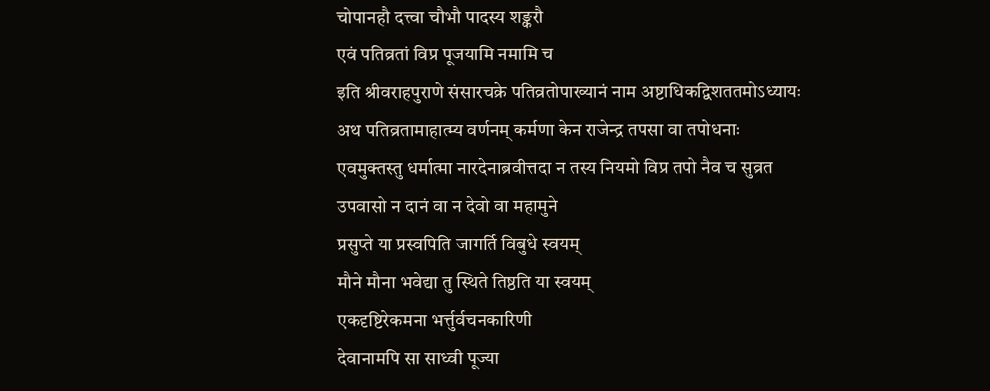चोपानहौ दत्त्वा चौभौ पादस्य शङ्करौ
एवं पतिव्रतां विप्र पूजयामि नमामि च
इति श्रीवराहपुराणे संसारचक्रे पतिव्रतोपाख्यानं नाम अष्टाधिकद्विशततमोऽध्यायः
अथ पतिव्रतामाहात्म्य वर्णनम् कर्मणा केन राजेन्द्र तपसा वा तपोधनाः
एवमुक्तस्तु धर्मात्मा नारदेनाब्रवीत्तदा न तस्य नियमो विप्र तपो नैव च सुव्रत
उपवासो न दानं वा न देवो वा महामुने
प्रसुप्ते या प्रस्वपिति जागर्ति विबुधे स्वयम्
मौने मौना भवेद्या तु स्थिते तिष्ठति या स्वयम्
एकदृष्टिरेकमना भर्त्तुर्वचनकारिणी
देवानामपि सा साध्वी पूज्या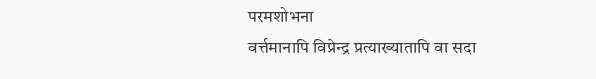परमशोभना
वर्त्तमानापि विप्रेन्द्र प्रत्याख्यातापि वा सदा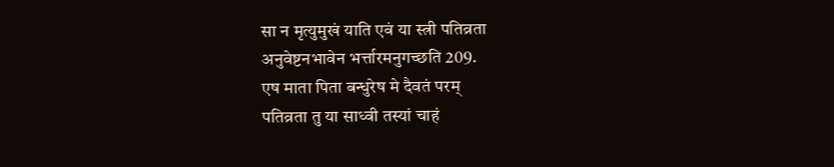सा न मृत्युमुखं याति एवं या स्त्री पतिव्रता
अनुवेष्टनभावेन भर्त्तारमनुगच्छति 209.
एष माता पिता बन्धुरेष मे दैवतं परम्
पतिव्रता तु या साध्वी तस्यां चाहं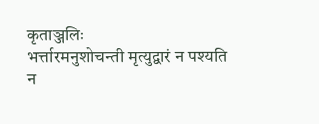कृताञ्जलिः
भर्त्तारमनुशोचन्ती मृत्युद्वारं न पश्यति
न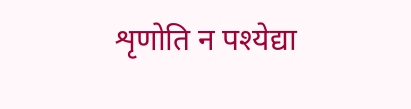शृणोति न पश्येद्या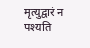मृत्युद्वारं न पश्यति